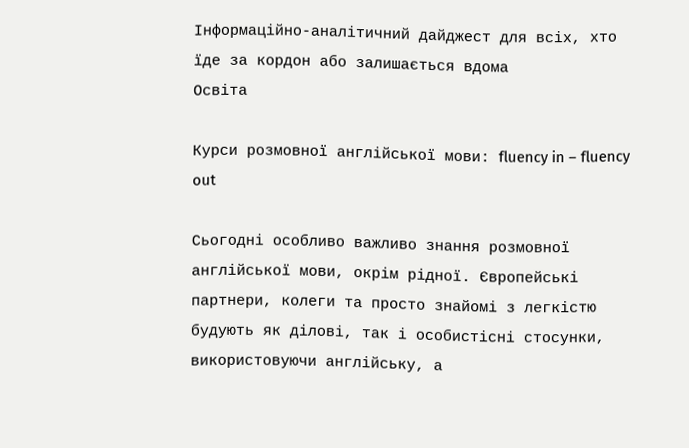Інформаційно-аналітичний дайджест для всіх, хто їде за кордон або залишається вдома
Освіта

Курси розмовної англійської мови: fluency in – fluency out

Сьогодні особливо важливо знання розмовної англійської мови, окрім рідної. Європейські партнери, колеги та просто знайомі з легкістю будують як ділові, так і особистісні стосунки, використовуючи англійську, а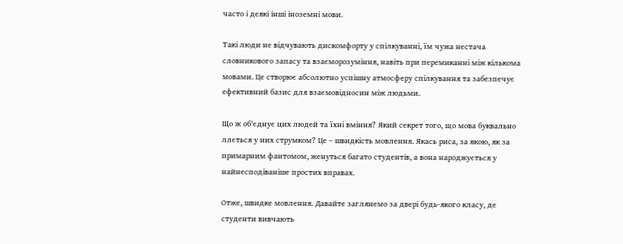часто і деякі інші іноземні мови.

Такі люди не відчувають дискомфорту у спілкуванні, їм чужа нестача словникового запасу та взаєморозуміння, навіть при перемиканні між кількома мовами. Це створює абсолютно успішну атмосферу спілкування та забезпечує ефективний базис для взаємовідносин між людьми.

Що ж об'єднує цих людей та їхні вміння? Який секрет того, що мова буквально ллється у них струмком? Це – швидкість мовлення. Якась риса, за якою, як за примарним фантомом, женуться багато студентів, а вона народжується у найнесподіваніше простих вправах.

Отже, швидке мовлення. Давайте заглянемо за двері будь-якого класу, де студенти вивчають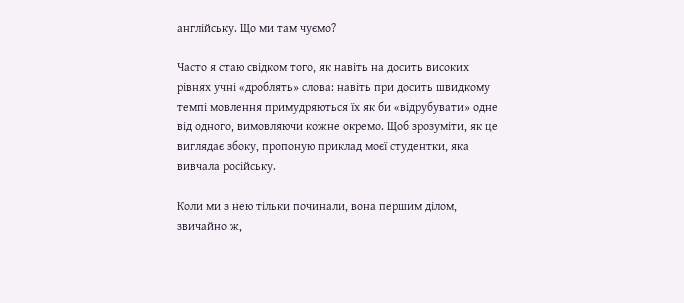англійську. Що ми там чуємо?

Часто я стаю свідком того, як навіть на досить високих рівнях учні «дроблять» слова: навіть при досить швидкому темпі мовлення примудряються їх як би «відрубувати» одне від одного, вимовляючи кожне окремо. Щоб зрозуміти, як це виглядає збоку, пропоную приклад моєї студентки, яка вивчала російську.

Коли ми з нею тільки починали, вона першим ділом, звичайно ж,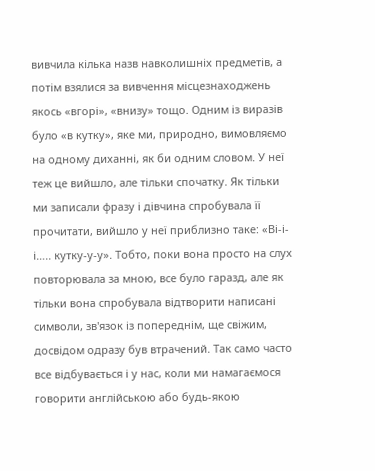вивчила кілька назв навколишніх предметів, а потім взялися за вивчення місцезнаходжень якось «вгорі», «внизу» тощо. Одним із виразів було «в кутку», яке ми, природно, вимовляємо на одному диханні, як би одним словом. У неї теж це вийшло, але тільки спочатку. Як тільки ми записали фразу і дівчина спробувала її прочитати, вийшло у неї приблизно таке: «Ві-і-і….. кутку-у-у». Тобто, поки вона просто на слух повторювала за мною, все було гаразд, але як тільки вона спробувала відтворити написані символи, зв'язок із попереднім, ще свіжим, досвідом одразу був втрачений. Так само часто все відбувається і у нас, коли ми намагаємося говорити англійською або будь-якою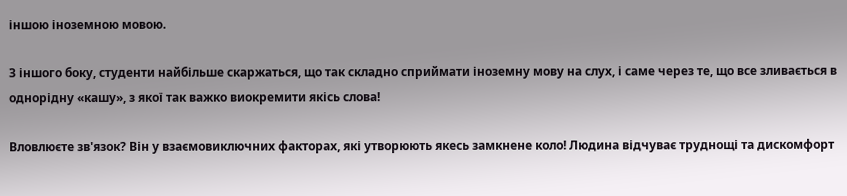іншою іноземною мовою.

З іншого боку, студенти найбільше скаржаться, що так складно сприймати іноземну мову на слух, і саме через те, що все зливається в однорідну «кашу», з якої так важко виокремити якісь слова!

Вловлюєте зв'язок? Він у взаємовиключних факторах, які утворюють якесь замкнене коло! Людина відчуває труднощі та дискомфорт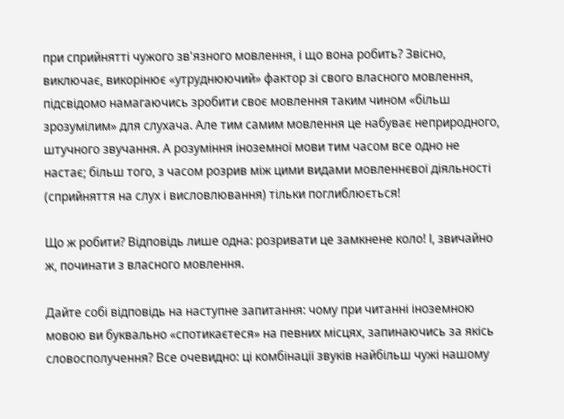при сприйнятті чужого зв'язного мовлення, і що вона робить? Звісно, виключає, викорінює «утруднюючий» фактор зі свого власного мовлення, підсвідомо намагаючись зробити своє мовлення таким чином «більш зрозумілим» для слухача. Але тим самим мовлення це набуває неприродного, штучного звучання. А розуміння іноземної мови тим часом все одно не настає; більш того, з часом розрив між цими видами мовленнєвої діяльності (сприйняття на слух і висловлювання) тільки поглиблюється!

Що ж робити? Відповідь лише одна: розривати це замкнене коло! І, звичайно ж, починати з власного мовлення.

Дайте собі відповідь на наступне запитання: чому при читанні іноземною мовою ви буквально «спотикаєтеся» на певних місцях, запинаючись за якісь словосполучення? Все очевидно: ці комбінації звуків найбільш чужі нашому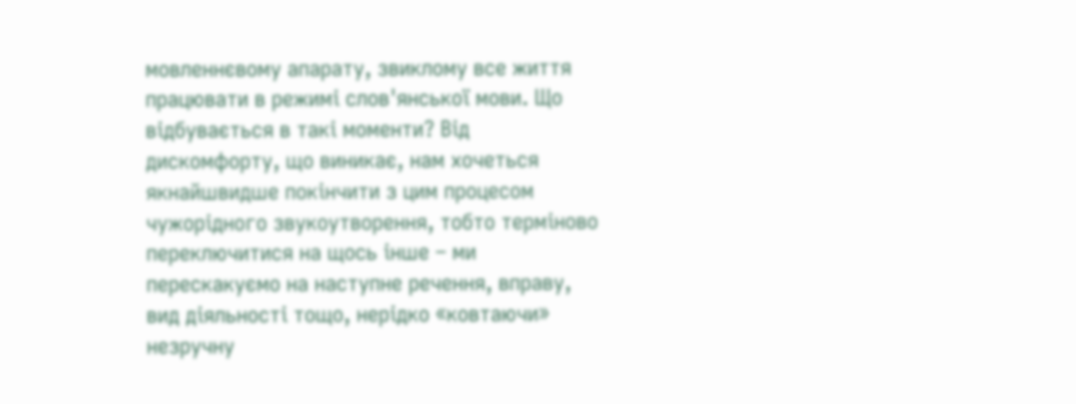мовленнєвому апарату, звиклому все життя працювати в режимі слов'янської мови. Що відбувається в такі моменти? Від дискомфорту, що виникає, нам хочеться якнайшвидше покінчити з цим процесом чужорідного звукоутворення, тобто терміново переключитися на щось інше – ми перескакуємо на наступне речення, вправу, вид діяльності тощо, нерідко «ковтаючи» незручну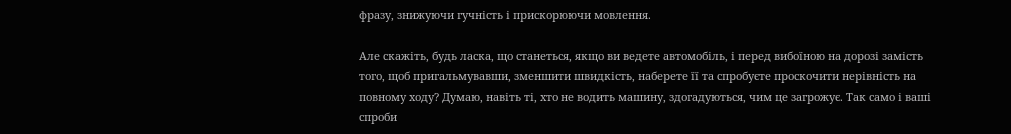фразу, знижуючи гучність і прискорюючи мовлення.

Але скажіть, будь ласка, що станеться, якщо ви ведете автомобіль, і перед вибоїною на дорозі замість того, щоб пригальмувавши, зменшити швидкість, наберете її та спробуєте проскочити нерівність на повному ходу? Думаю, навіть ті, хто не водить машину, здогадуються, чим це загрожує. Так само і ваші спроби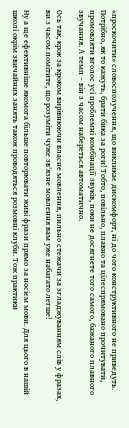«проскочити» словосполучення, що викликає дискомфорт, ні до чого конструктивного не приведуть. Потрібно, як то кажуть, брати бика за роги! Тобто, повільно, плавно та цілеспрямовано прочитувати, промовляти вголос усі проблемні комбінації звуків, поки не досягнете того самого, бажаного плавного звучання. А темп – він з часом набереться автоматично.

Ось так, крок за кроком вирівнюючи власне мовлення, пильно стежачи за згладжуванням слів у фразах, ви з часом помітите, що розуміти чуже зв'язне мовлення вам уже набагато легше!

Ну а ще ефективніше якомога більше повторювати живі фрази прямо за носієм мови. Для цього в нашій школі окрім звичайних занять також проводяться розмовні клуби. Тож практики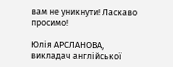вам не уникнути! Ласкаво просимо!

Юлія АРСЛАНОВА,
викладач англійської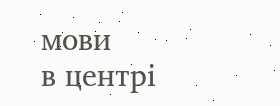мови
в центрі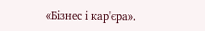«Бізнес і кар'єра».